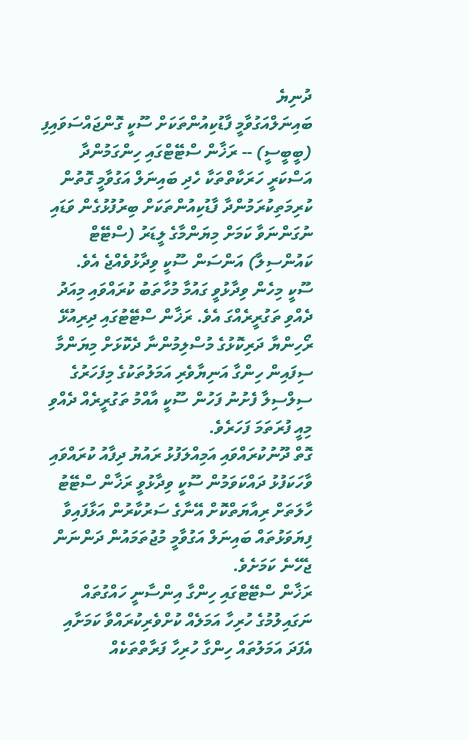ދުނިޔެ
ބައިނަލްއަގުވާމީ ފާޑުކިއުންތަކަށް ސޫކީ ގޮންޖައްސަވައިފި
(ބީބީސީ) -- ރަޚާން ސްޓޭޓްގައި ހިންގަމުންދާ އަސްކަރީ ހަރަކާތްތަކާ ހެދި ބައިނަލް އަގުވާމީ ގޮތުން ކުރިމަތިކުރަމުންދާ ފާޑުކިއުންތަކަށް ބިރުފުޅުގެން ވަޑައި ނުގަންނަވާ ކަމަށް މިޔަންމާގެ ލީޑަރު (ސްޓޭޓް ކައުންސިލާ) އަންސަން ސޫކީ ވިދާޅުވެއްޖެ އެވެ.
ސޫކީ މިހެން ވިދާޅުވީ ގައުމާ މުހާތަބު ކުރައްވައި މިއަދު ދެއްވި ތަގުރީރެއްގަ އެވެ. ރަޚާން ސްޓޭޓުގައި ދިރިއުޅޭ ރޯހިންޔާ ދަރިކޮޅުގެ މުސްލިމުންނާ ދެކޮޅަށް މިޔަންމާ ސިފައިން ހިންގާ އަނިޔާވެރި އަމަލުތަކުގެ މިފަހަރުގެ ސިލްސިލާ ފެށުނު ފަހުން ސޫކީ އާއްމު ތަގުރީރެއް ދެއްވި މިއީ ފުރަތަމަ ފަހަރެވެ.
ގޮތް ދޫނުކުރައްވައި އަމިއްލަފުޅު ރައުޔު ދިފާއު ކުރައްވައި ވާހަކަފުޅު ދައްކަވަމުން ސޫކީ ވިދާޅުވީ ރަޚާން ސްޓޭޓު ހާލަތަށް ރިއާޔަތްކޮށް އޭނާގެ ސަރުކާރުން އަޅާފައިވާ ފިޔަވަޅުތައް ބައިނަލް އަގުވާމީ މުޖުތަމައުން ދަންނަން ޖެހޭނެ ކަމަށެވެ.
ރަޚާން ސްޓޭޓްގައި ހިންގާ އިންސާނީ ހައްގުތައް ނަގައިލުމުގެ ހުރިހާ އަމަލެއް ކުށްވެރިކުރައްވާ ކަމަށާއި އެފަދަ އަމަލުތައް ހިންގާ ހުރިހާ ފަރާތްތަކެއް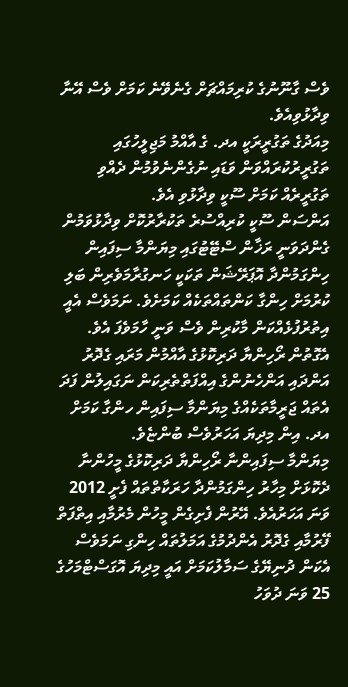ވެސް ގާނޫނުގެ ކުރިމައްޗަށް ގެނެވޭނެ ކަމަށް ވެސް އޭނާ ވިދާޅުވިއެވެ.
މިއަދުގެ ތަގުރީރަކީ އދ. ގެ އާއްމު މަޖިލީހުގައި ތަގުރީރުކުރައްވަން ވަޑައި ނުގެންނެވުމުން ދެއްވި ތަގުރީރެއް ކަމަށް ސޫކީ ވިދާޅުވި އެވެ.
އަންސަން ސޫކީ ކުރިއްސުރެ ތަކުރާރުކޮށް ވިދާޅުވަމުން ގެންދަވަނީ ރަޚާން ސްޓޭޓުގައި މިޔަންމާ ސިފައިން ހިންގަމުންދާ އޮޕަރޭޝަން ތަކަކީ ހަނގުރާމަވެރިން ބަލި ކުރުމަށް ހިންގާ ކަންތައްތަކެއް ކަމަށެވެ. ނަމަވެސް އެއީ އިތުރުފުޅެއްކަން މާކުރިން ވެސް ވަނީ ހާމަވެފަ އެވެ. އެގޮތުން ރޯހިންޔާ ދަރިކޮޅުގެ އާއްމުން މަރައި ގެދޮރު އަންދައި އަންހެނުންގެ އިއްފަތްތެރިކަން ނަގައިލުން ފަދަ އެތައް ޖަރީމާތަކެއްގެ މިޔަންމާ ސިފައިން ހންގާ ކަމަށް އދ. އިން މިދިޔަ އަހަރުވެސް ބުންޏެވެ.
މިޔަންމާ ސިފައިންނާ ރޯހިންޔާ ދަރިކޮޅުގެ މީހުންނާ ދެކޮޅަށް މިހާރު ހިންގަމުންދާ ހަރަކާތްތައް ފެށީ 2012 ވަނަ އަހަރުއެވެ. އޭރުން ފެށިގެން މީހުން މެރުމާއި އިތްފަތް ފޭރުމާއި ގެދޮރު އެންދުމުގެ އަމަލުތައް ހިންގި ނަމަވެސް އެކަން ދުނިޔޭގެ ސަމާލުކަމަށް އައީ މިދިޔަ އޮގަސްޓްމަހުގެ 25 ވަނަ ދުވަހު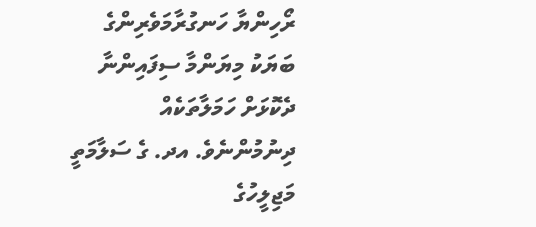ރޯހިންޔާ ހަނގުރާމަވެރިންގެ ބަޔަކު މިޔަންމާ ސިފައިންނާ ދެކޮޅަށް ހަމަލާތަކެއް ދިނުމުންނެވެ. އދ. ގެ ސަލާމަތީ މަޖިލީހުގެ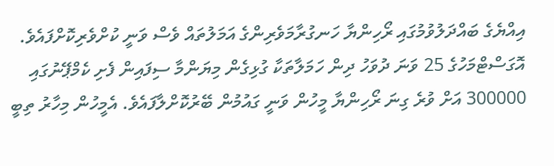އިއްޔެގެ ބައްދަލުވުމުގައި ރޯހިންޔާ ހަނގުރާމަވެރިންގެ އަމަލުތައް ވެސް ވަނީ ކުށްވެރިކޮށްފައެވެ.
އޮގަސްޓްމަހުގެ 25 ވަނަ ދުވަހު ދިން ހަމަލާތަކާ ގުޅިގެން މިޔަންމާ ސިފައިން ފެށި ކެމްޕޭނުގައި 300000 އަށް ވުރެ ގިނަ ރޯހިންޔާ މީހުން ވަނީ ގައުމުން ބޭރުކޮށްލާފައެވެ. އެމީހުން މިހާރު ތިބީ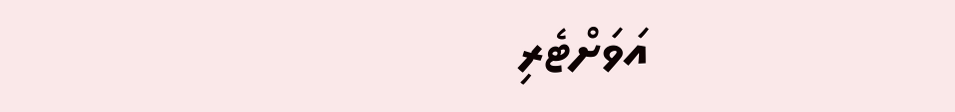އަވަށްޓެރި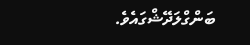ބަންގްލަދޭޝްގައެވެ.